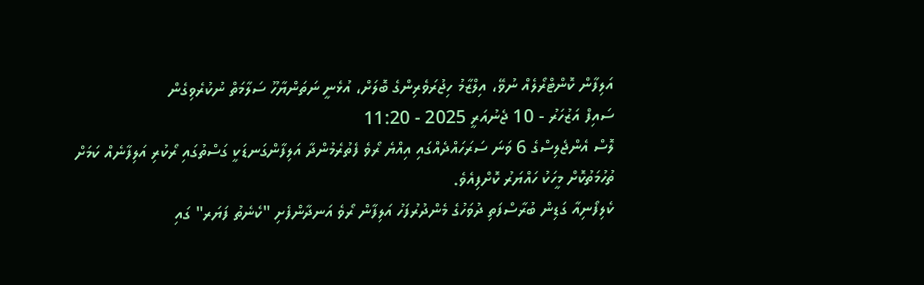އަލިފާން ކޮންޓްރޯލެއް ނުވޭ، އިލްޒާމު ހިޖުރަވެރިންގެ ބޮލަށް، އުޅެނީ ނަތަންޔާހޫ ސަލާމަތް ނުކުރެވިގެން
ސައިފް އަޒުހަރު - 10 ޖެނުއަރީ 2025 - 11:20
ލޮސް އެންޖެލިސްގެ 6 ވަނަ ސަރަހައްދެއްގައި އިއްޔެ ރޯވެ ފެތުރެމުންދާ އަލިފާންގަނޑަކީ ގަސްތުގައި ރޯކުރި އަލިފާނެއް ކަމަށް ތުހުމަތުކޮށް މީހަކު ހައްޔަރު ކޮށްފިއެވެ.
ކެލިފޯނިއާ ގަޑިން ބުރާސްފަތި ދުވަހުގެ މެންދުރުފަހު އަލިފާން ރޯވެ އަނދާންފެށި "ކެނެތު ފަޔަރ" ގައި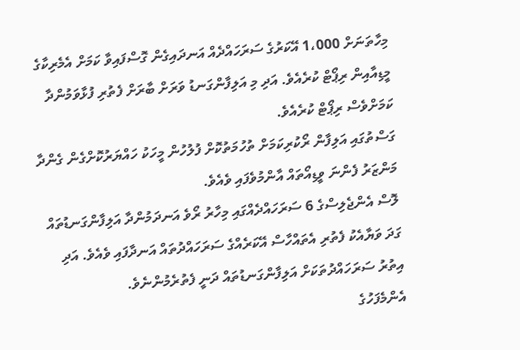މިހާތަނަށް 1،000 އޭކަރުގެ ސަރަހައްދެއް އަނދައިގެން ގޮސްފައިވާ ކަމަށް އެމެރިކާގެ މީޑިއާއިން ރިޕޯޓް ކުރެއެވެ. އަދި މި އަލިފާންގަނޑު ވަރަށް ބާރަށް ފެތުރި ފުޅާވަމުންދާ ކަމަށްވެސް ރިޕޯޓް ކުރެއެވެ.
ގަސްތުގައި އަލިފާން ރޯކުރިކަމަށް ތުހުމަތުކޮށް ފުލުހުން މީހަކު ހައްޔަރުކޮށްގެން ގެންދާ މަންޒަރު ފެންނަ ވީޑިއޯތައް އާންމުވެފައި ވެއެވެ.
ލޮސް އެންޖެލިސްގެ 6 ސަރަހައްދެއްގައި މިހާރު ރޯވެ އަނދަމުންދާ އަލިފާންގަނޑުތައް ގަދަ ވަޔާއެކު ފެތުރި އެތައްހާސް އޭކަރެއްގެ ސަރަހައްދުތައް އަނދާފައި ވެއެވެ. އަދި އިތުރު ސަރަހައްދުތަކަށް އަލިފާންގަނޑުތައް ދަނީ ފެތުރެމުންނެވެ.
އެންމެފަހުގެ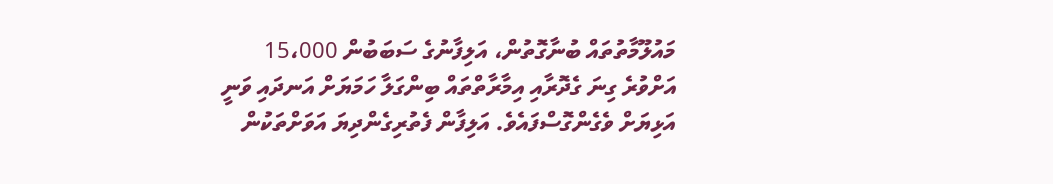މައުލޫމާތުތައް ބުނާގޮތުން، އަލިފާނުގެ ސަބަބުން 15،000 އަށްވުރެ ގިނަ ގެދޮރާއި އިމާރާތްތައް ބިންގަލާ ހަމަޔަށް އަނދައި ވަނީ އަޅިޔަށް ވެގެންގޮސްފައެވެ. އަލިފާން ފެތުރިގެންދިޔަ އަވަށްތަކުން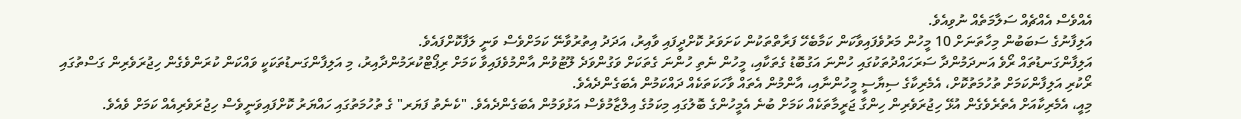އެއްވެސް އެއްޗެއް ސަލާމަތެއް ނުވިއެވެ.
އަލިފާނުގެ ސަބަބުން މިހާތަނަށް 10 މީހުން މަރުވެފައިވާކަން ކަމާބެހޭ ފަރާތްތަކުން ކަށަވަރު ކޮށްދީފައި ވާއިރު، އަދަދު އިތުރުވާނޭ ކަމަށްވެސް ވަނީ ލަފާކޮށްފައެވެ.
އަލިފާންގަނޑުތައް ރޯވެ އަނދަމުންދާ ސަރަހައްދުތަކުގައި ހުންނަ އަގުބޮޑު ގެތަކާއި، މީހުން ނެތި ހުންނަ ގެތަކަށް ވަގުންވަދެ ލޫޓުވުން އާންމުވެފައިވާ ކަމަށް ރިޕޯޓްކުރަމުންދާއިރު، މި އަލިފާންގަނޑުތަކަކީ ވައްކަން ކުރަންވެގެން ހިޖުރަވެރިން ގަސްތުގައި ރޯކުރި އަލިފާންކަމަށް ތުހުމަތުކޮށް، އެމެރިކާގެ ސިޔާސީ މީހުންނާއި، އާންމުން އެތައް ވާހަކަތަކެއް ދައްކަމުން އެބަގެންދެއެވެ.
މިއީ، އެމެރިކާއަށް އެތެރެވެގެން އުޅޭ ހިޖުރަވެރިން ހިންގާ ޖަރީމާތަކެއް ކަމަށް ބުނެ އެމީހުންގެ ބޮލުގައި މިކަމުގެ އިލްޒާމުވެސް އަޅުވަމުން އެބަގެންދެއެވެ. "ކެނެތު ފަޔަރ" ގެ ތުހުމަތުގައި ހައްޔަރު ކޮށްފައިވަނީވެސް ހިޖުރަވެރިއެއް ކަމަށް ވެއެވެ.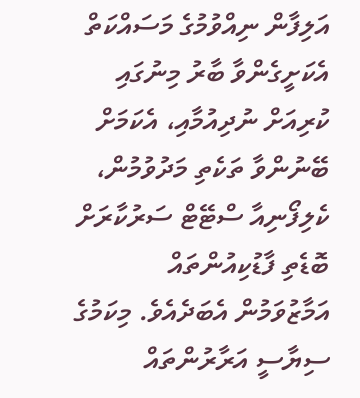އަލިފާން ނިއްވުމުގެ މަސައްކަތް އެކަށީގެންވާ ބާރު މިނުގައި ކުރިއަށް ނުދިއުމާއި، އެކަމަށް ބޭނުންވާ ތަކެތި މަދުވުމުން، ކެލިފޯނިއާ ސްޓޭޓް ސަރުކާރަށް ބޮޑެތި ފާޑުކިއުންތައް އަމާޒުވަމުން އެބަދެއެވެ. މިކަމުގެ ސިޔާސީ އަރާރުންތައް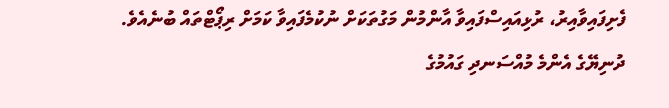ފެށިފައިވާއިރު، ރުޅިއައިސްފައިވާ އާންމުން މަގުތަކަށް ނުކުމެފައިވާ ކަމަށް ރިޕޯޓްތައް ބުނެއެވެ.
ދުނިޔޭގެ އެންމެ މުއްސަނދި ގައުމުގެ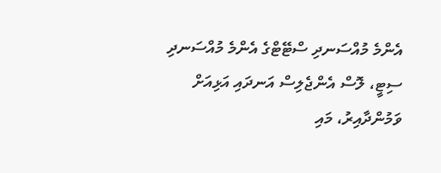އެންމެ މުއްސަނދި ސްޓޭޓްގެ އެންމެ މުއްސަނދި ސިޓީ، ލޮސް އެންޖެލިސް އަނދައި އަޅިއަށް ވަމުންދާއިރު، މައި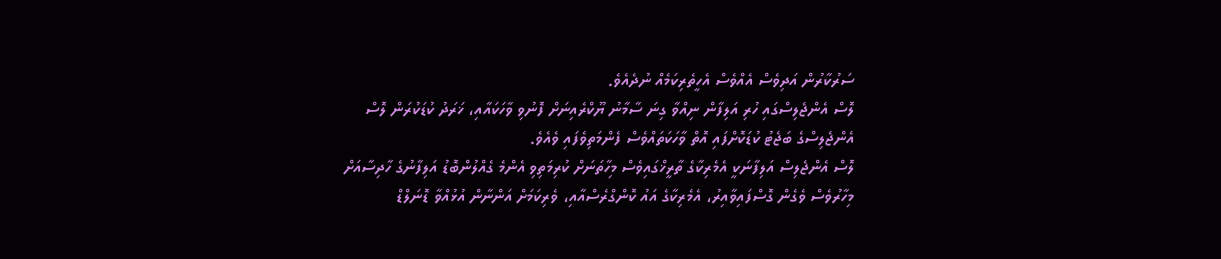ސަރުކާރުން އަދިވެސް އެއްވެސް އެހީތެރިކަމެއް ނުދެއެވެ.
ލޮސް އެންޖެލިސްގައި ހުރި އަލިފާން ނިއްވާ ގިނަ ސާމާނު ޔޫކްރެއިނަށް ފޮނުވި ވާހަކައާއި، ޚަރަދު ކުޑަކުރަން ލޮސް އެންޖެލިސްގެ ބަޖެޓު ކުޑަކޮށްފައި އޮތް ވާހަކަތައްވެސް ފެންމަތިވެފައި ވެއެވެ.
ލޮސް އެންޖެލިސް އަލިފާނަކީ އެމެރިކާގެ ތާރީޚްގައިވެސް މިހާތަނަށް ކުރިމަތިވި އެންމެ ގެއްލުންބޮޑު އަލިފާނުގެ ހާދިސާއަށް މިހާރުވެސް ވެގެން ގޮސްފައިވާއިރު، އެމެރިކާގެ އައު ކޮންގްރެސްއާއި، ވެރިކަމަށް އަންނާން އުޅުއްވާ ޑޮނަލްޑް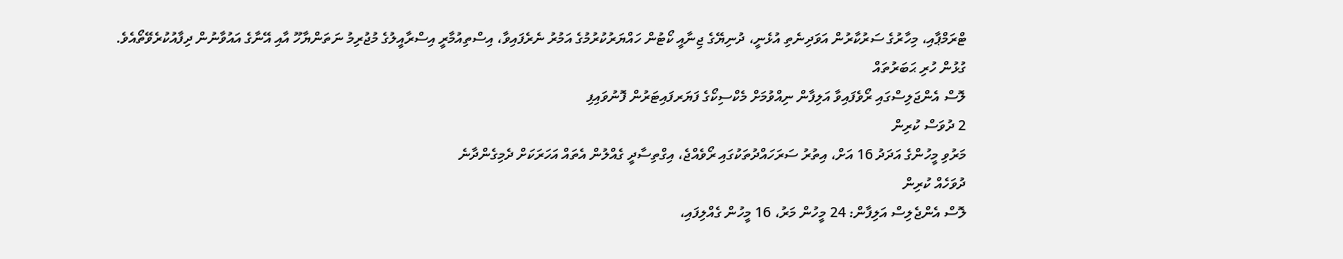ޓްރަމްޕާއި، މިހާރުގެ ސަރުކާރުން އަވަދިނެތި އުޅެނީ، ދުނިޔޭގެ ޖިނާއީ ކޯޓުން ހައްޔަރުކުރުމުގެ އަމުރު ނެރެފައިވާ، އިސްތިއުމާރީ އިސްރާއީލުގެ މުޖުރިމު ނަތަންޔާހޫ އާއި އޭނާގެ އައުވާނުން ދިފާއުކުރެވޭތޯއެވެ.
ގުޅުން ހުރި ޙަބަރުތައް
ލޮސް އެންޖަލިސްގައި ރޯވެފައިވާ އަލިފާން ނިއްވުމަށް މެކްސިކޯގެ ފަޔަރފައިޓަރުން ފޮނުވައިފި
2 ދުވަސް ކުރިން
މަރުވި މީހުންގެ އަދަދު 16 އަށް، އިތުރު ސަރަހައްދުތަކުގައި ރޯވެއްޖެ، އިގްތިސާދީ ގެއްލުން އެތައް އަހަރަކަށް ދެމިގެންދާނެ
ދުވަހެއް ކުރިން
ލޮސް އެންޖެލިސް އަލިފާން: 24 މީހުން މަރު، 16 މީހުން ގެއްލިފައި،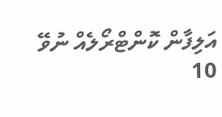އަލިފާން ކޮންޓްރޯލެއް ނުވޭ
10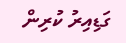ގަޑިއިރު ކުރިން